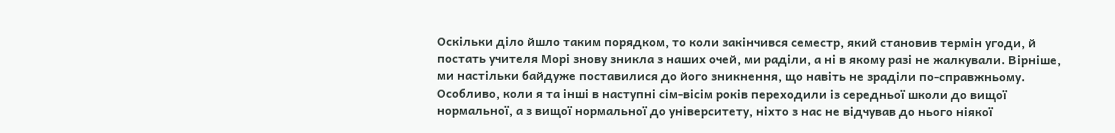Оскільки діло йшло таким порядком, то коли закінчився семестр, який становив термін угоди, й постать учителя Морі знову зникла з наших очей, ми раділи, а ні в якому разі не жалкували. Вірніше, ми настільки байдуже поставилися до його зникнення, що навіть не зраділи по-справжньому. Особливо, коли я та інші в наступні сім-вісім років переходили із середньої школи до вищої нормальної, а з вищої нормальної до університету, ніхто з нас не відчував до нього ніякої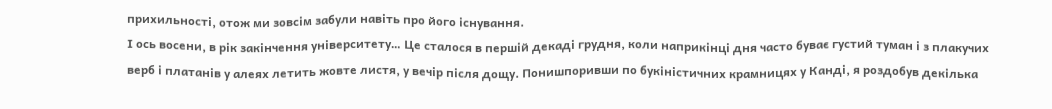прихильності, отож ми зовсім забули навіть про його існування.
І ось восени, в рік закінчення університету… Це сталося в першій декаді грудня, коли наприкінці дня часто буває густий туман і з плакучих верб і платанів у алеях летить жовте листя, у вечір після дощу. Понишпоривши по букіністичних крамницях у Канді, я роздобув декілька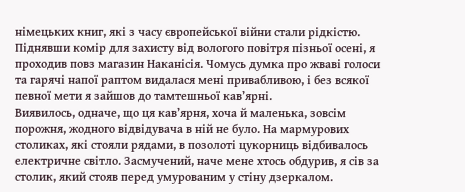німецьких книг, які з часу європейської війни стали рідкістю. Піднявши комір для захисту від вологого повітря пізньої осені, я проходив повз магазин Наканісія. Чомусь думка про жваві голоси та гарячі напої раптом видалася мені привабливою, і без всякої певної мети я зайшов до тамтешньої кав’ярні.
Виявилось, одначе, що ця кав’ярня, хоча й маленька, зовсім порожня, жодного відвідувача в ній не було. На мармурових столиках, які стояли рядами, в позолоті цукорниць відбивалось електричне світло. Засмучений, наче мене хтось обдурив, я сів за столик, який стояв перед умурованим у стіну дзеркалом.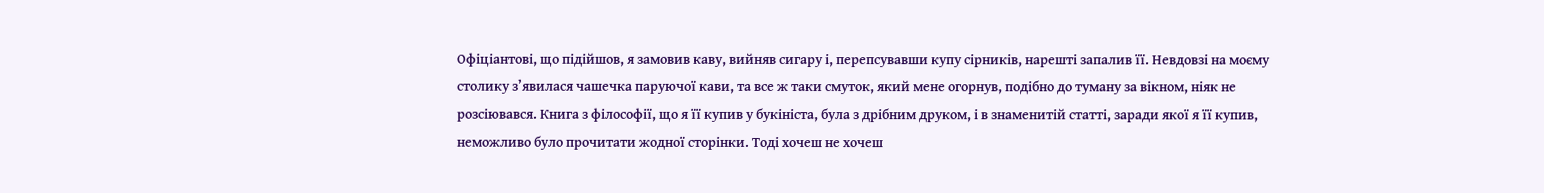Офіціантові, що підійшов, я замовив каву, вийняв сигару і, перепсувавши купу сірників, нарешті запалив її. Невдовзі на моєму столику з’явилася чашечка паруючої кави, та все ж таки смуток, який мене огорнув, подібно до туману за вікном, ніяк не розсіювався. Книга з філософії, що я її купив у букініста, була з дрібним друком, і в знаменитій статті, заради якої я її купив, неможливо було прочитати жодної сторінки. Тоді хочеш не хочеш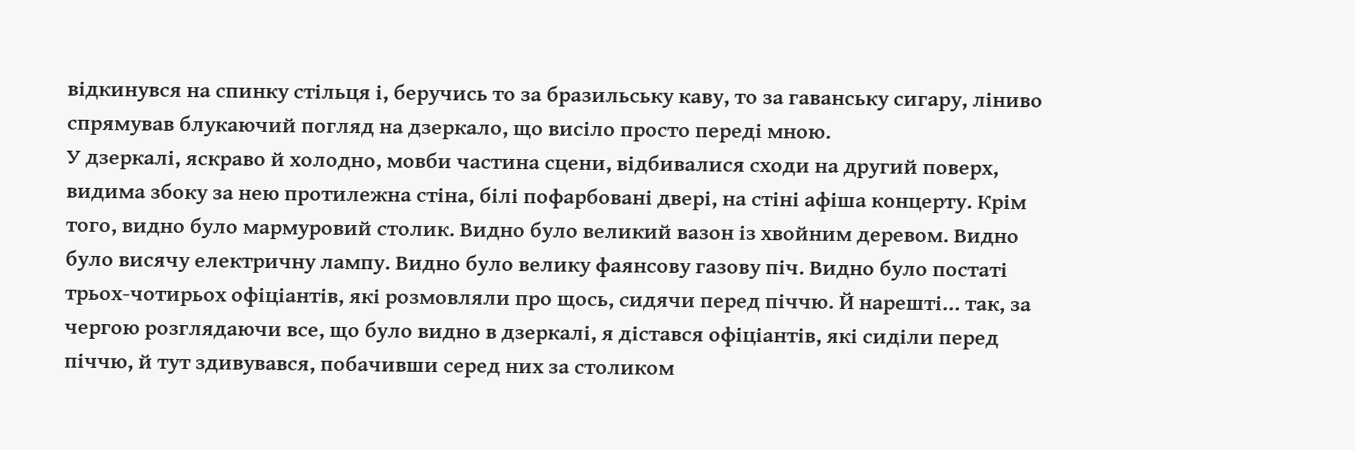відкинувся на спинку стільця і, беручись то за бразильську каву, то за гаванську сигару, ліниво спрямував блукаючий погляд на дзеркало, що висіло просто переді мною.
У дзеркалі, яскраво й холодно, мовби частина сцени, відбивалися сходи на другий поверх, видима збоку за нею протилежна стіна, білі пофарбовані двері, на стіні афіша концерту. Крім того, видно було мармуровий столик. Видно було великий вазон із хвойним деревом. Видно було висячу електричну лампу. Видно було велику фаянсову газову піч. Видно було постаті трьох-чотирьох офіціантів, які розмовляли про щось, сидячи перед піччю. Й нарешті… так, за чергою розглядаючи все, що було видно в дзеркалі, я дістався офіціантів, які сиділи перед піччю, й тут здивувався, побачивши серед них за столиком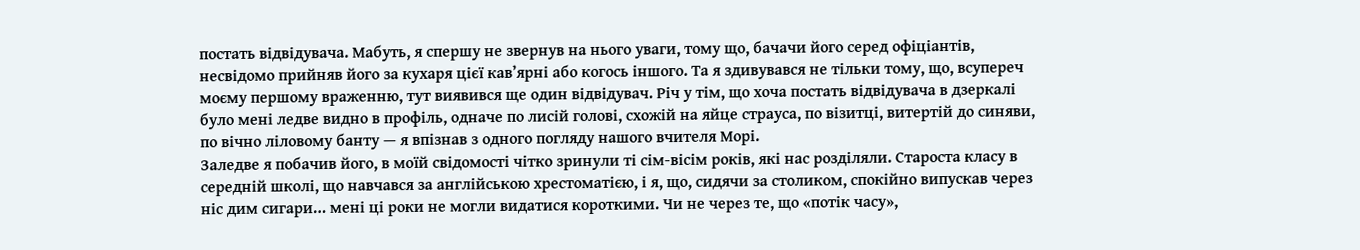постать відвідувача. Мабуть, я спершу не звернув на нього уваги, тому що, бачачи його серед офіціантів, несвідомо прийняв його за кухаря цієї кав’ярні або когось іншого. Та я здивувався не тільки тому, що, всупереч моєму першому враженню, тут виявився ще один відвідувач. Річ у тім, що хоча постать відвідувача в дзеркалі було мені ледве видно в профіль, одначе по лисій голові, схожій на яйце страуса, по візитці, витертій до синяви, по вічно ліловому банту — я впізнав з одного погляду нашого вчителя Морі.
Заледве я побачив його, в моїй свідомості чітко зринули ті сім-вісім років, які нас розділяли. Староста класу в середній школі, що навчався за англійською хрестоматією, і я, що, сидячи за столиком, спокійно випускав через ніс дим сигари… мені ці роки не могли видатися короткими. Чи не через те, що «потік часу»,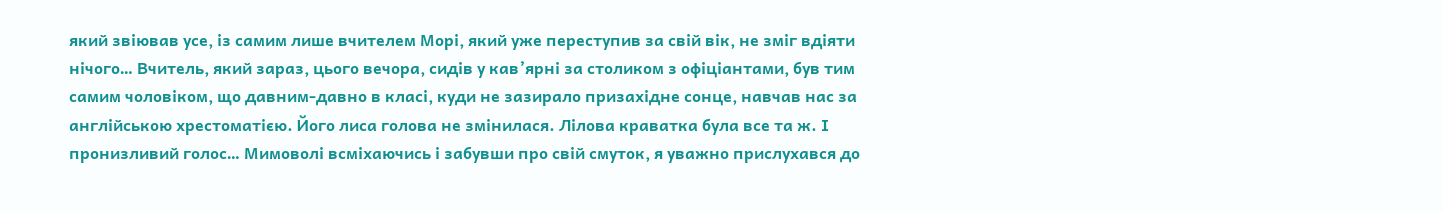який звіював усе, із самим лише вчителем Морі, який уже переступив за свій вік, не зміг вдіяти нічого… Вчитель, який зараз, цього вечора, сидів у кав’ярні за столиком з офіціантами, був тим самим чоловіком, що давним-давно в класі, куди не зазирало призахідне сонце, навчав нас за англійською хрестоматією. Його лиса голова не змінилася. Лілова краватка була все та ж. І пронизливий голос… Мимоволі всміхаючись і забувши про свій смуток, я уважно прислухався до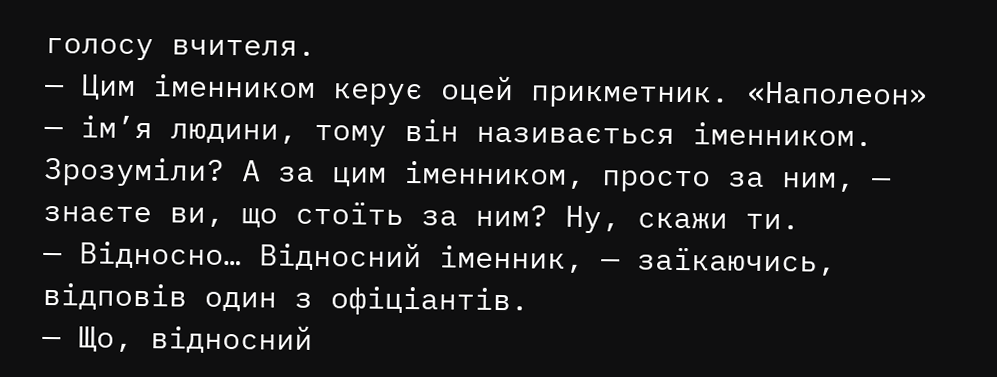голосу вчителя.
— Цим іменником керує оцей прикметник. «Наполеон» — ім’я людини, тому він називається іменником. Зрозуміли? А за цим іменником, просто за ним, — знаєте ви, що стоїть за ним? Ну, скажи ти.
— Відносно… Відносний іменник, — заїкаючись, відповів один з офіціантів.
— Що, відносний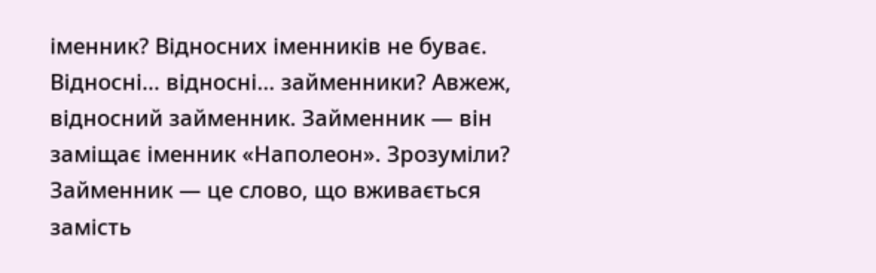іменник? Відносних іменників не буває. Відносні… відносні… займенники? Авжеж, відносний займенник. Займенник — він заміщає іменник «Наполеон». Зрозуміли? Займенник — це слово, що вживається замість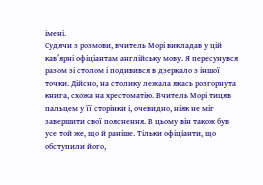імені.
Судячи з розмови, вчитель Морі викладав у цій кав’ярні офіціантам англійську мову. Я пересунувся разом зі столом і подивився в дзеркало з іншої точки. Дійсно, на столику лежала якась розгорнута книга, схожа на хрестоматію. Вчитель Морі тицяв пальцем у її сторінки і, очевидно, ніяк не міг завершити свої пояснення. В цьому він також був усе той же, що й раніше. Тільки офіціанти, що обступили його,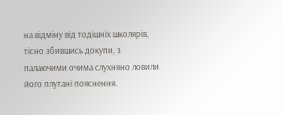на відміну від тодішніх школярів, тісно збившись докупи, з палаючими очима слухняно ловили його плутані пояснення.